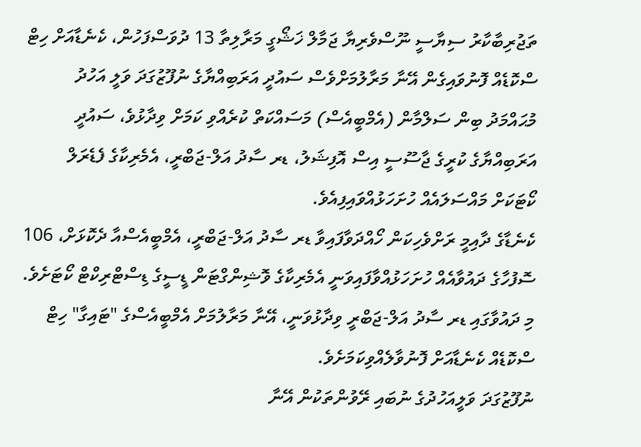ތަޖުރިބާކާރު ސިޔާސީ ނޫސްވެރިޔާ ޖަމާލް ޚަޝޯގީ މަރާލިތާ 13 ދުވަސްފަހުން، ކެނެޑާއަށް ހިޓް ސްކޮޑެއް ފޮނުވައިގެން އޭނާ މަރާލުމަށްވެސް ސައުދީ އަރަބިއްޔާގެ ނުފޫޒުގަދަ ވަލީ އަހުދު މުޙައްމަދު ބިން ސަލްމާން (އެމްބީއެސް) މަސައްކަތް ކުރެއްވި ކަމަށް ވިދާޅުވެ، ސައުދީ އަރަބިއްޔާގެ ކުރީގެ ޖާސޫސީ އިސް އޮފިޝަލު، ޑރ ސާދު އަލް-ޖަބްރީ، އެމެރިކާގެ ފެޑެރަލް ކޯޓަކަށް މައްސަލައެއް ހުށަހަޅުއްވައިފިއެވެ.
ކެނެޑާގެ ދާއިމީ ރަށްވެހިކަން ހޯއްދަވާފައިވާ ޑރ ސާދު އަލް-ޖަބްރީ، އެމްބީއެސްއާ ދެކޮޅަށް، 106 ސޮފުހާގެ ދައުވާއެއް ހުށަހަޅުއްވާފައިވަނީ އެމެރިކާގެ ވޮޝިންގްޓަން ޑީސީގެ ޑިސްޓްރިކްޓް ކޯޓަށެވެ. މި ދައުވާގައި ޑރ ސާދު އަލް-ޖަބްރީ ވިދާޅުވަނީ، އޭނާ މަރާލުމަށް އެމްބީއެސްގެ "ޓައިގާ" ހިޓް ސްކޮޑެއް ކެނެޑާއަށް ފޮނުވާލެއްވިކަމަށެވެ.
ނުފޫޒުގަދަ ވަލީއަހުދުގެ ނުބައި ރޭވުންތަކުން އޭނާ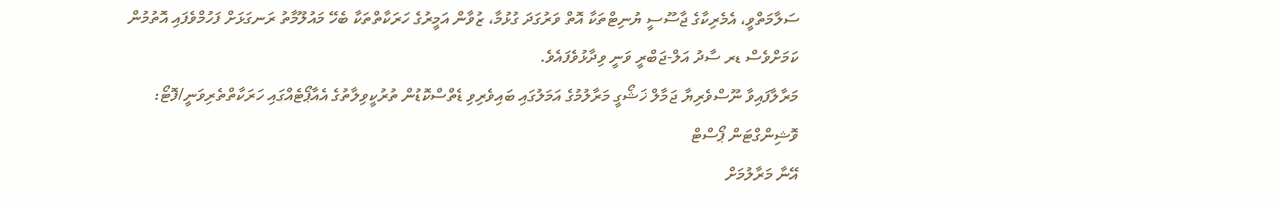ސަލާމަތްވީ، އެމެރިކާގެ ޖާސޫސީ ޔުނިޓްތަކާ އޮތް ވަރުގަދަ ގުޅުމާ، ޒުވާން އަމީރުގެ ހަރަކާތްތަކާ ބެހޭ މައުލޫމާތު ރަނގަޅަށް ފަހުމްވެފައި އޮތުމުން ކަމަށްވެސް ޑރ ސާދު އަލް-ޖަބްރީ ވަނީ ވިދާޅުވެފައެވެ.
މަރާލާފައިވާ ނޫސްވެރިޔާ ޖަމާލް ޚަޝޯގީ މަރާލުމުގެ އަމަލުގައި ބައިވެރިވި ޑެތްސްކޮޑުން ތުރުކީވިލާތުގެ އެއާޕޯޓެއްގައި ހަރަކާތްތެރިވަނީ/ފޮޓޯ: ވޮޝިންގްޓަން ޕޯސްޓް
އޭނާ މަރާލުމަށް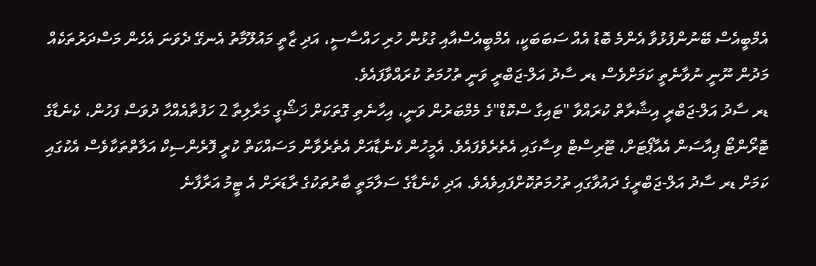އެމްބީއެސް ބޭނުންފުޅުވާ އެންމެ ބޮޑު އެއް ސަބަބަކީ، އެމްބީއެސްއާއި ގުޅުން ހުރި ހައްސާސީ، އަދި ޒާތީ މައުލޫމާތު އެނގޭ ދެވަނަ އެހެން މަސްދަރުތަކެއް މަދުން ނޫނީ ނުވާނެތީ ކަމަށްވެސް ޑރ ސާދު އަލް-ޖަބްރީ ވަނީ ތުހުމަތު ކުރައްވާފައެވެ.
ޑރ ސާދު އަލް-ޖަބްރީ އިޝާރާތް ކުރައްވާ "ޓައިގާ ސްކޮޑް"ގެ މެމްބަރުން ވަނީ، އިހާނެތި ގޮތަކަށް ޚަޝޯގީ މަރާލިތާ 2 ހަފުތާއެއްހާ ދުވަސް ފަހުން، ކެނެޑާގެ ޓޮރޯންޓޯ ޕިއާސަން އެއާޕޯޓަށް، ޓޫރިސްޓް ވިސާގައި އެތެރެވެފައެވެ. އެމީހުން ކެނެޑާއަށް އެތެރެވާން މަސައްކަތް ކުރީ ފޮރެންސިކް އަލާތްތަކާވެސް އެކުގައި ކަމަށް ޑރ ސާދު އަލް-ޖަބްރީގެ ދައުވާގައި ތުހުމަތުކޮށްފައިވެއެވެ. އަދި ކެނެޑާގެ ސަލާމަތީ ބާރުތަކުގެ ރާޑަރަށް އެ ޓީމު އަރާފާނެ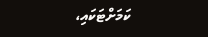ކަމަށްޓަކައި،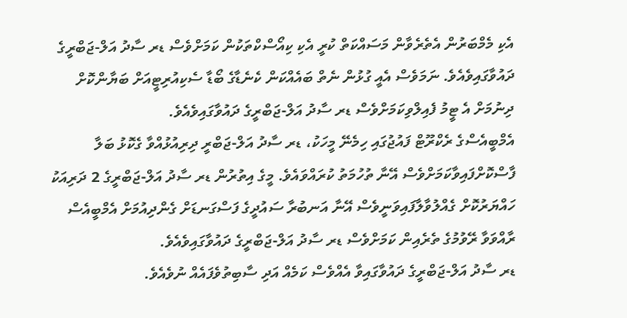އެކި މެމްބަރުން އެތެރެވާން މަސައްކަތް ކުރީ އެކި ކިއޯސްކްތަކުން ކަމަށްވެސް ޑރ ސާދު އަލް-ޖަބްރީގެ ދައުވާގައިވެއެވެ. ނަމަވެސް އެއީ ގުޅުން ނެތް ބައެއްކަން ކެނެޑާގެ ބޯޑާ ސެކިއުރިޓީއަށް ބަޔާންކޮށް ދިނުމަށް އެ ޓީމު ފެއިލްވިކަމަށްވެސް ޑރ ސާދު އަލް-ޖަބްރީގެ ދައުވާގައިވެއެވެ.
އެމްބީއެސްގެ ރެކްރޫޓް ފައުޖުގައި ހިމެނޭ މީހަކު، ޑރ ސާދު އަލް-ޖަބްރީ ދިރިއުޅުއްވާ ގެކޮޅު ބަލާ ފާސްކޮށްފައިވާކަމަށްވެސް އޭނާ ތުހުމަތު ކުރައްވައެވެ. މީގެ އިތުރުން ޑރ ސާދު އަލް-ޖަބްރީގެ 2 ދަރިއަކު ހައްޔަރުކޮށް ގެއްލުވާލާފައިވަނީވެސް އޭނާ އަނބުރާ ސައުދީގެ ފަސްގަނޑަށް ގެންދިއުމަށް އެމްބީއެސް ރާއްވަވާ ރޭވުމުގެ ތެރެއިން ކަމަށްވެސް ޑރ ސާދު އަލް-ޖަބްރީގެ ދައުވާގައިވެއެވެ.
ޑރ ސާދު އަލް-ޖަބްރީގެ ދައުވާގައިވާ އެއްވެސް ކަމެއް އަދި ސާބިތުވެފައެއް ނުވެއެވެ.